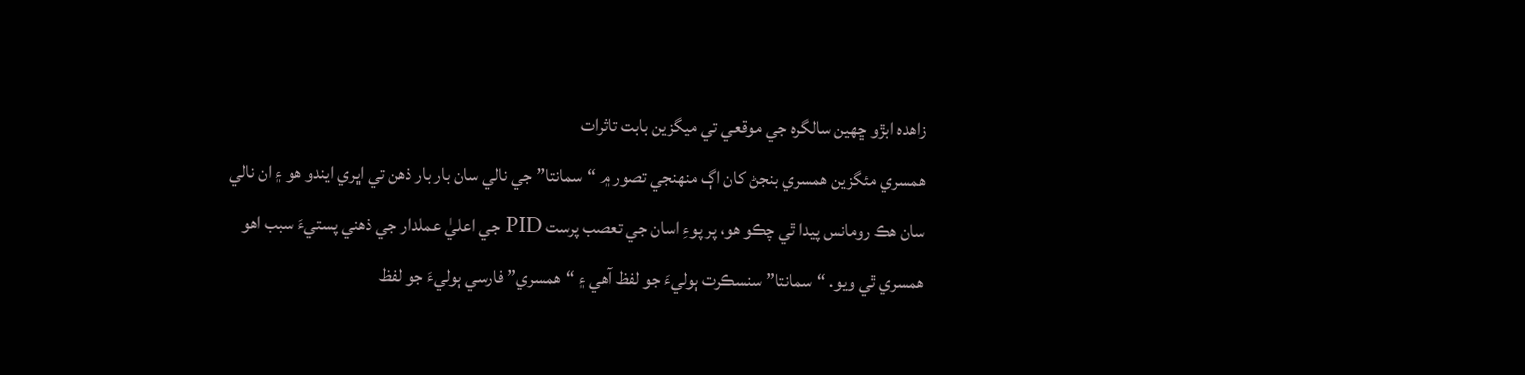زاهده ابڙو ڇهين سالگره جي موقعي تي ميگزين بابت تاثرات
همسري مئگزين همسري بنجڻ کان اڳ منهنجي تصور ۾ “سمانتا” جي نالي سان بار بار ذهن تي اڀري ايندو هو ۽ ان نالي سان هڪ رومانس پيدا ٿي چڪو هو، پر پوءِ اسان جي تعصب پرست PID جي اعليٰ عملدار جي ذهني پستيءَ سبب اهو همسري ٿي ويو. “سمانتا” سنسڪرت ٻوليءَ جو لفظ آهي ۽ “همسري” فارسي ٻوليءَ جو لفظ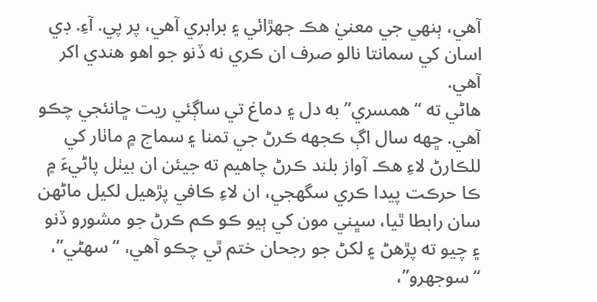آهي، ٻنهي جي معنيٰ هڪ جهڙائي ۽ برابري آهي، پر پي. آءِ. ڊي اسان کي سمانتا نالو صرف ان ڪري نه ڏنو جو اهو هندي اکر آهي.
هاڻي ته “همسري” به دل ۽ دماغ تي ساڳئي ريت ڇانئجي چڪو آهي. ڇهه سال اڳ ڪجهه ڪرڻ جي تمنا ۽ سماج ۾ ماٺار کي للڪارڻ لاءِ هڪ آواز بلند ڪرڻ چاهيم ته جيئن ان بيٺل پاڻيءَ ۾ ڪا حرڪت پيدا ڪري سگهجي، ان لاءِ ڪافي پڙهيل لکيل ماڻهن سان رابطا ٿيا، سڀني مون کي ٻيو ڪو ڪم ڪرڻ جو مشورو ڏنو ۽ چيو ته پڙهڻ ۽ لکڻ جو رجحان ختم ٿي چڪو آهي، “سهڻي”، “سوجهرو”،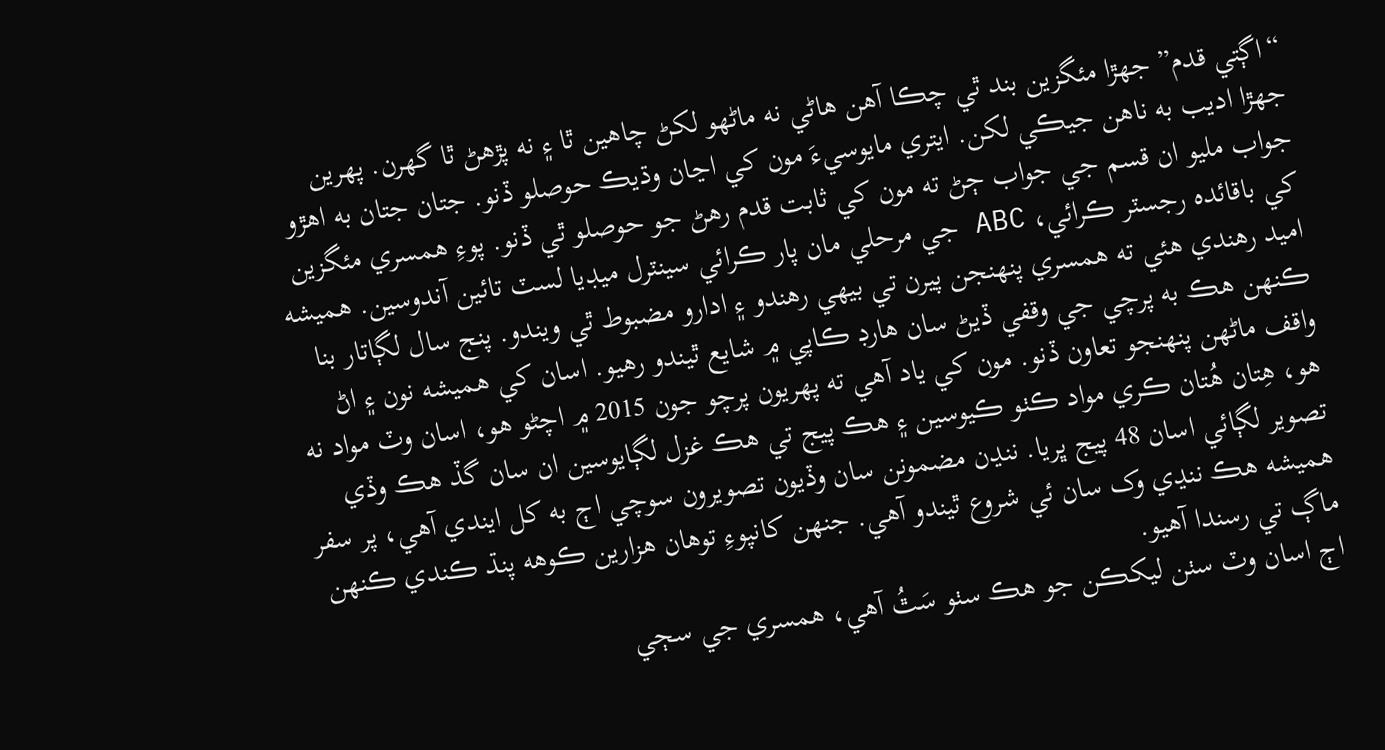“اڳتي قدم” جهڙا مئگزين بند ٿي چڪا آهن هاڻي نه ماڻهو لکڻ چاهين ٿا ۽ نه پڙهڻ ٿا گهرن. پهرين جهڙا اديب به ناهن جيڪي لکن. ايتري مايوسيءَ مون کي اڃان وڌيڪ حوصلو ڏنو. جتان جتان به اهڙو جواب مليو ان قسم جي جواب ڄڻ ته مون کي ثابت قدم رهڻ جو حوصلو ٿي ڏنو. پوءِ همسري مئگزين کي باقائده رجسٽر ڪرائي، ABC جي مرحلي مان پار ڪرائي سينٽرل ميڊيا لسٽ تائين آندوسين. هميشه اميد رهندي هئي ته همسري پنهنجن پيرن تي بيهي رهندو ۽ ادارو مضبوط ٿي ويندو. پنج سال لڳاتار بنا ڪنهن هڪ به پرچي جي وقفي ڏيڻ سان هارڊ ڪاپي ۾ شايع ٿيندو رهيو. اسان کي هميشه نون ۽ اڻ واقف ماڻهن پنهنجو تعاون ڏنو. مون کي ياد آهي ته پهريون پرچو جون 2015 ۾ اچڻو هو، اسان وٽ مواد نه هو، هِتان هُتان ڪري مواد ڪٺو ڪيوسين ۽ هڪ پيج تي هڪ غزل لڳايوسين ان سان گڏ هڪ وڏي تصوير لڳائي اسان 48 پيج ڀريا. ننڍن مضمونن سان وڏيون تصويرون سوچي اڄ به کل ايندي آهي، پر سفر هميشه هڪ ننڍي وک سان ئي شروع ٿيندو آهي. جنهن کانپوءِ توهان هزارين ڪوهه پنڌ ڪندي ڪنهن ماڳ تي رسندا آهيو.
اڄ اسان وٽ سٺن ليکڪن جو هڪ سٺو سَٿُ آهي، همسري جي سڄي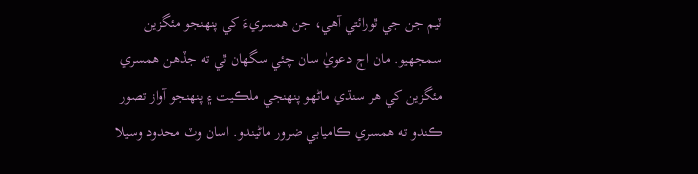ٽيم جن جي ٿورائتي آهي، جن همسريءَ کي پنهنجو مئگزين سمجهيو. مان اڄ دعويٰ سان چئي سگهان ٿي ته جڏهن همسري مئگزين کي هر سنڌي ماڻهو پنهنجي ملڪيت ۽ پنهنجو آواز تصور ڪندو ته همسري ڪاميابي ضرور ماڻيندو. اسان وٽ محدود وسيلا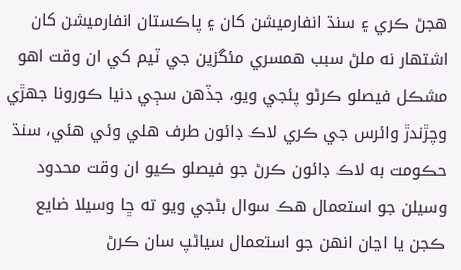هجڻ ڪري ۽ سنڌ انفارميشن کان ۽ پاڪستان انفارميشن کان اشتهار نه ملڻ سبب همسري مئگزين جي ٽيم کي ان وقت اهو مشڪل فيصلو ڪرڻو پئجي ويو، جڏهن سڄي دنيا ڪورونا جهڙي وچڙندڙ وائرس جي ڪري لاڪ ڊائون طرف هلي وئي هئي، سنڌ حڪومت به لاڪ ڊائون ڪرڻ جو فيصلو ڪيو ان وقت محدود وسيلن جو استعمال هڪ سوال بڻجي ويو ته ڇا وسيلا ضايع ڪجن يا اڃان انهن جو استعمال سياڻپ سان ڪرڻ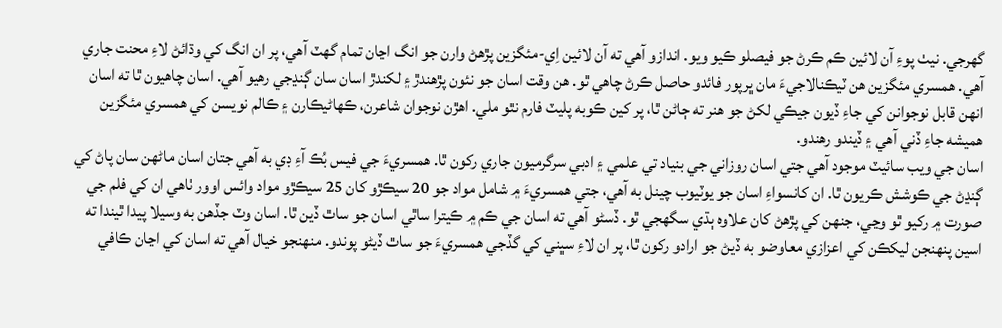گهرجي. نيٺ پوءِ آن لائين ڪم ڪرڻ جو فيصلو ڪيو ويو. اندازو آهي ته آن لائين اِي-مئگزين پڙهڻ وارن جو انگ اڃان تمام گهٽ آهي، پر ان انگ کي وڌائڻ لاءِ محنت جاري آهي. همسري مئگزين هن ٽيڪنالاجيءَ مان ڀرپور فائدو حاصل ڪرڻ چاهي ٿو. هن وقت اسان جو نئون پڙهندڙ ۽ لکندڙ اسان سان ڳنڍجي رهيو آهي. اسان چاهيون ٿا ته اسان انهن قابل نوجوانن کي جاءِ ڏيون جيڪي لکڻ جو هنر ته ڄاڻن ٿا، پر کين ڪوبه پليٽ فارم نٿو ملي. اهڙن نوجوان شاعرن، ڪهاڻيڪارن ۽ ڪالم نويسن کي همسري مئگزين هميشه جاءِ ڏني آهي ۽ ڏيندو رهندو.
اسان جي ويب سائيٽ موجود آهي جتي اسان روزاني جي بنياد تي علمي ۽ ادبي سرگرميون جاري رکون ٿا. همسريءَ جي فيس بُڪ آءِ ڊي به آهي جتان اسان ماڻهن سان پاڻ کي ڳنڍڻ جي ڪوشش ڪريون ٿا. ان کانسواءِ اسان جو يوٽيوب چينل به آهي، جتي همسريءَ ۾ شامل مواد جو 20 سيڪڙو کان 25 سيڪڙو مواد وائس اوور ٺاهي ان کي فلم جي صورت ۾ رکيو ٿو وڃي، جنهن کي پڙهڻ کان علاوه ٻڌي سگهجي ٿو. ڏسڻو آهي ته اسان جي ڪم ۾ ڪيترا ساٿي اسان جو ساٿ ڏين ٿا. اسان وٽ جڏهن به وسيلا پيدا ٿيندا ته اسين پنهنجن ليکڪن کي اعزازي معاوضو به ڏيڻ جو ارادو رکون ٿا، پر ان لاءِ سڀني کي گڏجي همسريءَ جو ساٿ ڏيڻو پوندو. منهنجو خيال آهي ته اسان کي اڃان ڪافي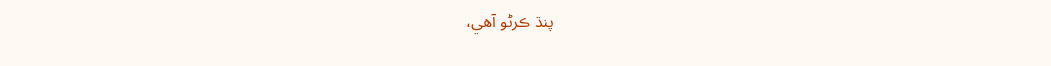پنڌ ڪرڻو آهي،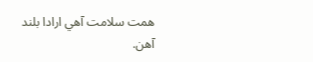همت سلامت آهي ارادا بلند آهن.